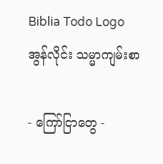Biblia Todo Logo
အွန်လိုင်း သမ္မာကျမ်းစာ

- ကြော်ငြာတွေ -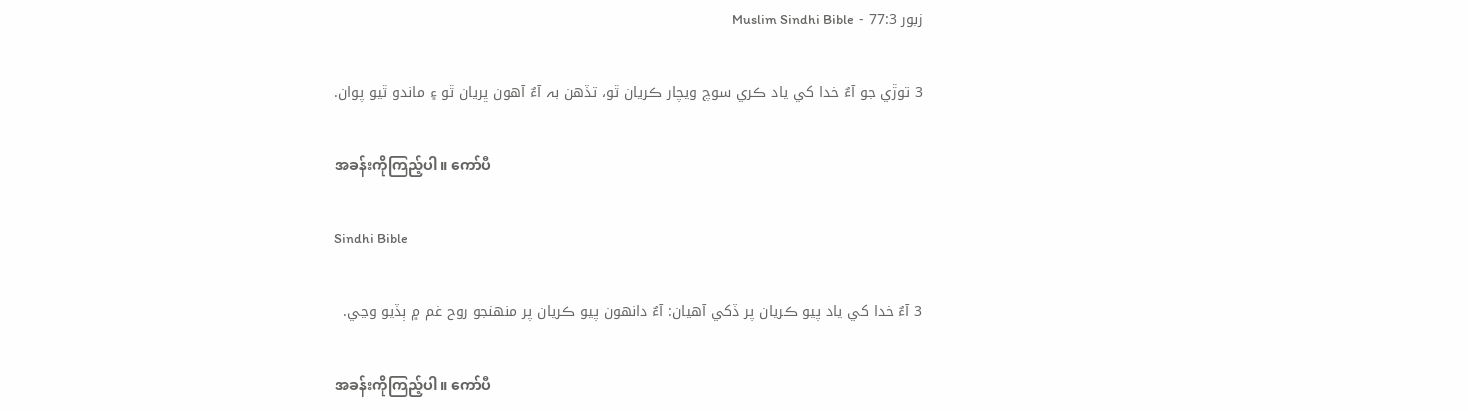زبور 77:3 - Muslim Sindhi Bible

3 توڙي جو آءٌ خدا کي ياد ڪري سوچ ويچار ڪريان ٿو، تڏهن بہ آءٌ آهون ڀريان ٿو ۽ ماندو ٿيو پوان.

အခန်းကိုကြည့်ပါ။ ကော်ပီ

Sindhi Bible

3 آءٌ خدا کي ياد پيو ڪريان پر ڏکي آهيان: آءٌ دانهون پيو ڪريان پر منهنجو روح غم ۾ ٻڏيو وڃي.

အခန်းကိုကြည့်ပါ။ ကော်ပီ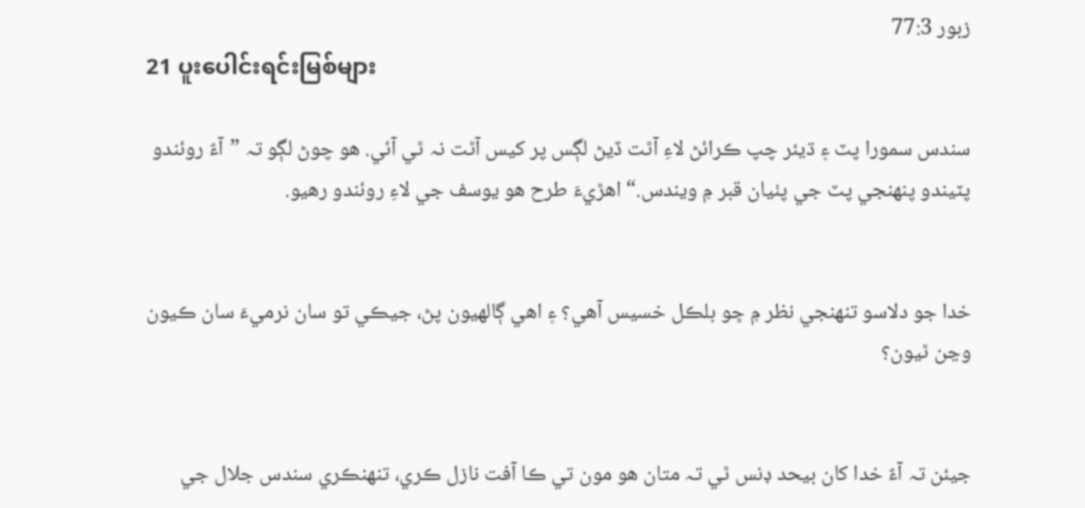زبور 77:3
21 ပူးပေါင်းရင်းမြစ်များ

سندس سمورا پٽ ۽ ڌيئر چپ ڪرائڻ لاءِ آٿت ڏيڻ لڳس پر کيس آٿت نہ ٿي آئي. هو چوڻ لڳو تہ ”آءٌ روئندو پٽيندو پنهنجي پٽ جي پٺيان قبر ۾ ويندس.“ اهڙيءَ طرح هو يوسف جي لاءِ روئندو رهيو.


خدا جو دلاسو تنهنجي نظر ۾ ڇو بلڪل خسيس آهي؟ ۽ اهي ڳالهيون پڻ، جيڪي تو سان نرميءَ سان ڪيون وڃن ٿيون؟


جيئن تہ آءٌ خدا کان بيحد ڊنس ٿي تہ متان هو مون تي ڪا آفت نازل ڪري، تنهنڪري سندس جلال جي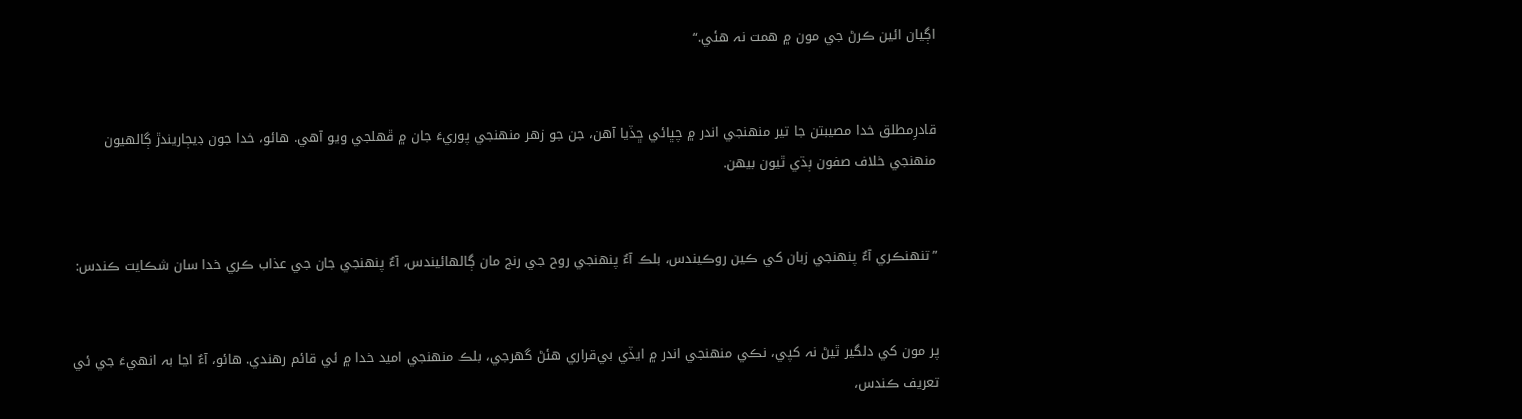اڳيان ائين ڪرڻ جي مون ۾ همت نہ هئي.“


قادرِمطلق خدا مصيبتن جا تير منهنجي اندر ۾ چڀائي ڇڏيا آهن، جن جو زهر منهنجي پوريءَ جان ۾ ڦهلجي ويو آهي. هائو، خدا جون ڊيڄاريندڙ ڳالهيون منهنجي خلاف صفون ٻڌي ٿيون بيهن.


”تنهنڪري آءٌ پنهنجي زبان کي ڪين روڪيندس، بلڪ آءٌ پنهنجي روح جي رنج مان ڳالهائيندس، آءٌ پنهنجي جان جي عذاب ڪري خدا سان شڪايت ڪندس:


پر مون کي دلگير ٿيڻ نہ کپي، نڪي منهنجي اندر ۾ ايڏي بي‌قراري هئڻ گھرجي، بلڪ منهنجي اميد خدا ۾ ئي قائم رهندي. هائو، آءٌ اڃا بہ انهيءَ جي ئي تعريف ڪندس،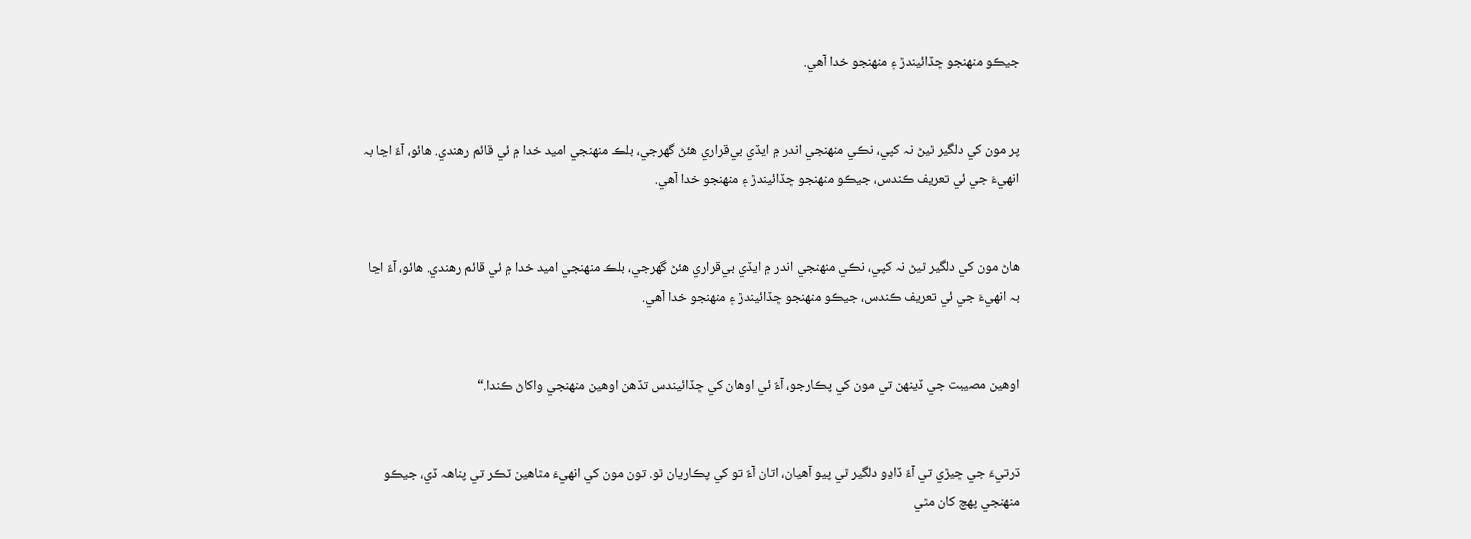جيڪو منهنجو ڇڏائيندڙ ۽ منهنجو خدا آهي.


پر مون کي دلگير ٿيڻ نہ کپي، نڪي منهنجي اندر ۾ ايڏي بي‌قراري هئڻ گھرجي، بلڪ منهنجي اميد خدا ۾ ئي قائم رهندي. هائو، آءٌ اڃا بہ انهيءَ جي ئي تعريف ڪندس، جيڪو منهنجو ڇڏائيندڙ ۽ منهنجو خدا آهي.


هاڻ مون کي دلگير ٿيڻ نہ کپي، نڪي منهنجي اندر ۾ ايڏي بي‌قراري هئڻ گھرجي، بلڪ منهنجي اميد خدا ۾ ئي قائم رهندي. هائو، آءٌ اڃا بہ انهيءَ جي ئي تعريف ڪندس، جيڪو منهنجو ڇڏائيندڙ ۽ منهنجو خدا آهي.


اوهين مصيبت جي ڏينهن تي مون کي پڪارجو، آءٌ ئي اوهان کي ڇڏائيندس تڏهن اوهين منهنجي واکاڻ ڪندا.“


ڌرتيءَ جي ڇيڙي تي آءٌ ڏاڍو دلگير ٿي پيو آهيان، اتان آءٌ تو کي پڪاريان ٿو. تون مون کي انهيءَ مٿاهين ٽڪر تي پناهہ ڏي، جيڪو منهنجي پهچ کان مٿي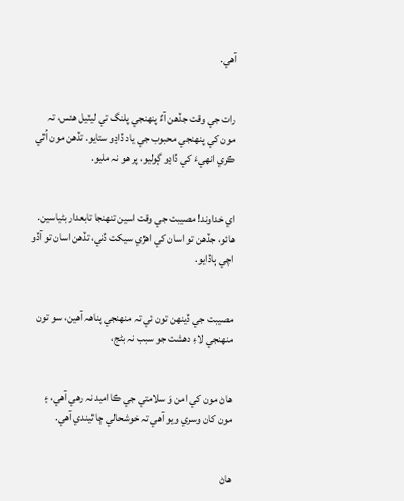آهي.


رات جي وقت جڏهن آءٌ پنهنجي پلنگ تي ليٽيل هئس، تہ مون کي پنهنجي محبوب جي ياد ڏاڍو ستايو. تڏهن مون اُٿي ڪري انهيءَ کي ڏاڍو ڳوليو، پر هو نہ مليو.


اي خداوند! مصيبت جي وقت اسين تنهنجا تابعدار بڻياسين. هائو، جڏهن تو اسان کي اهڙي سيکت ڏني، تڏهن اسان تو آڏو اچي ٻاڏايو.


مصيبت جي ڏينهن تون ئي تہ منهنجي پناهہ آهين، سو تون منهنجي لاءِ دهشت جو سبب نہ بڻج،


هاڻ مون کي امن وَ سلامتي جي ڪا اميد نہ رهي آهي، ۽ مون کان وسري ويو آهي تہ خوشحالي ڇا ٿيندي آهي.


هاڻ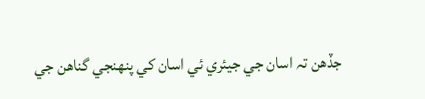جڏهن تہ اسان جي جيئري ئي اسان کي پنهنجي گناهن جي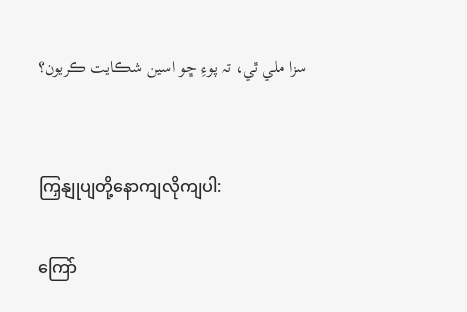سزا ملي ٿي، تہ پوءِ ڇو اسين شڪايت ڪريون؟


ကြှနျုပျတို့နောကျလိုကျပါ:

ကြော်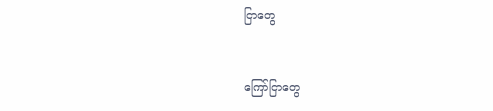ငြာတွေ


ကြော်ငြာတွေ